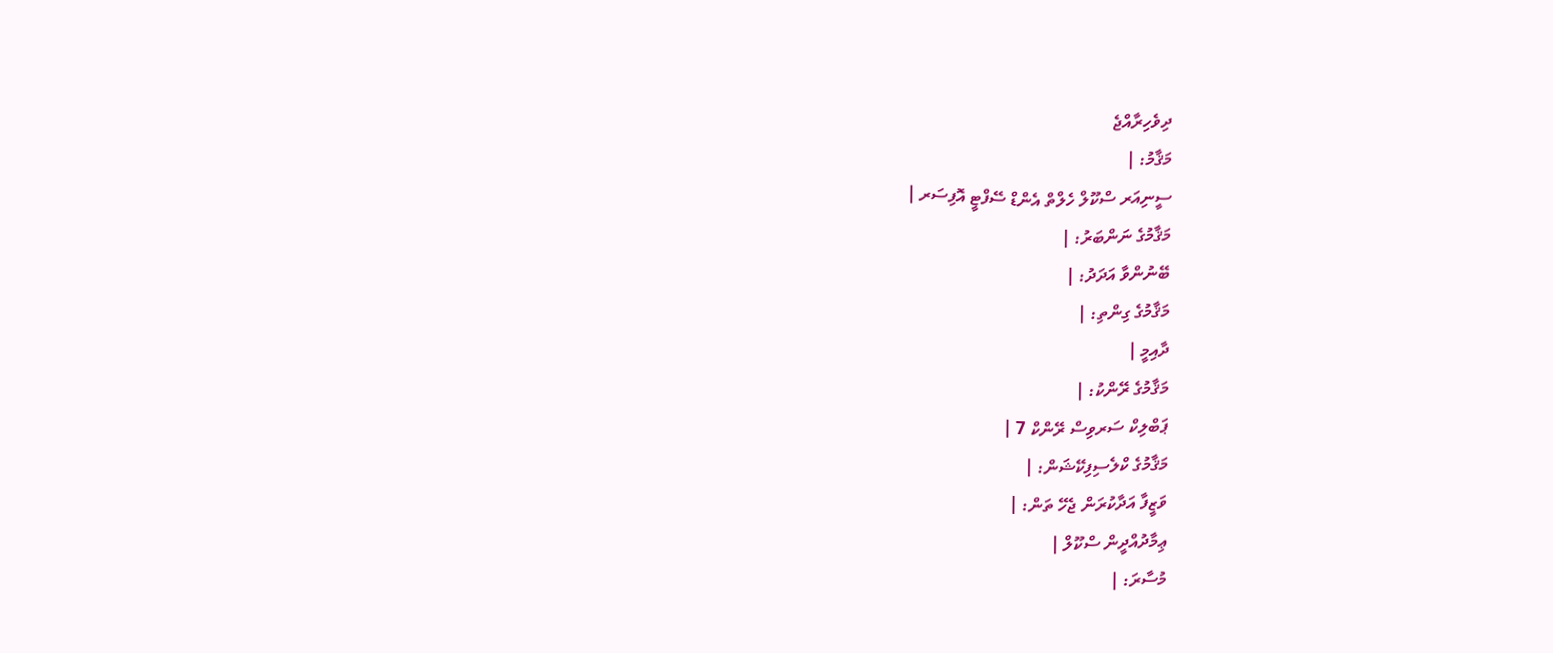ދިވެހިރާއްޖެ
މަޤާމު: |
ސީނިއަރ ސްކޫލް ހެލްތް އެންޑް ސޭފްޓީ އޮފިސަރ |
މަޤާމުގެ ނަންބަރު: |
ބޭނުންވާ އަދަދު: |
މަޤާމުގެ ގިންތި: |
ދާއިމީ |
މަޤާމުގެ ރޭންކު: |
ޕަބްލިކް ސަރވިސް ރޭންކް 7 |
މަޤާމުގެ ކްލެސިފިކޭޝަން: |
ވަޒީފާ އަދާކުރަން ޖެހޭ ތަން: |
ޢިމާދުއްދީން ސްކޫލް |
މުސާރަ: |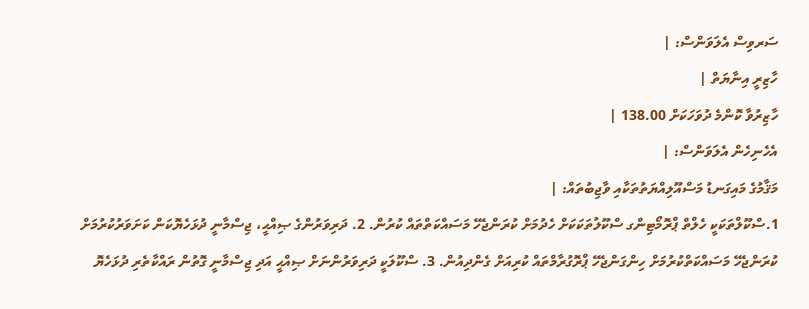ސަރވިސް އެލަވަންސް: |
ހާޒިރީ އިނާޔަތް |
ހާޒިރުވާ ކޮންމެ ދުވަހަކަށް 138.00 |
އެހެނިހެން އެލަވަންސް: |
މަޤާމުގެ މައިގަނޑު މަސްއޫލިއްޔަތުތަކާއި ވާޖިބުތައް: |
1.ސްކޫލްތަކަކީ ހެލްތް ޕްރޮމޯޓިންގ ސްކޫލުތަކަކަށް ހެދުމަށް ކުރަންޖެހޭ މަސައްކަތްތައް ކުރުން. 2. ދަރިވަރުންގެ ޞިއްޙީ، ޖިސްމާނީ ދުޅަހެޔޮކަން ކަށަވަރުކުރުމަށް ކުރަންޖެހޭ މަސައްކަތްކުރުމަށް ހިންގަންޖެހޭ ޕްރޮގުރާމްތައް ކުރިއަށް ގެންދިއުން. 3. ސްކޫލަކީ ދަރިވަރުންނަށް ޞިއްޙީ އަދި ޖިސްމާނީ ގޮތުން ރައްކާތެރި ދުޅަހެޔޮ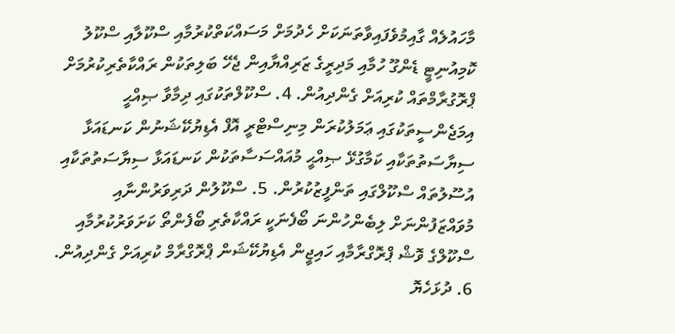މާހައުލެއް ގާއިމުވެފައިވާތަނަކަށް ހެދުމަށް މަސައްކަތްކުރުމާއި ސްކޫލާއި ސްކޫލު ކޮމިއުނިޓީ ޑެންގޫ ހުމާއި މަދިރީގެ ޒަރިއްޔާއިން ޖެހޭ ބަލިތަކުން ރައްކާތެރިކުރުމަށް ޕްރޮގުރާމްތައް ކުރިއަށް ގެންދިއުން. 4. ސްކޫލްތަކުގައި ދިމާވާ ޞިއްޙީ އިމަޖެންސީތަކުގައި ޢަމަލުކުރަން މިނިސްޓްރީ އޮފް އެޑިޔުކޭޝަނުން ކަނޑައަޅާ ސިޔާސަތުތަކާއި ކަމާގުޅޭ ޞިއްޙީ މުއައްސަސާތަކުން ކަނޑައަޅާ ސިޔާސަތުތަކާއި އުސޫލުތައް ސްކޫލްގައި ތަންފީޒުކުރުން. 5. ސްކޫލުން ދަރިވަރުންނާއި މުވައްޒަފުންނަށް ލިބެންހުންނަ ބޯފެނަކީ ރައްކާތެރި ބޯފެންތޯ ކަށަވަރުކުރުމާއި ސްކޫލްގެ ވޮޝް ޕްރޮގްރާމާއި ހައިޖީން އެޑިޔުކޭޝަން ޕްރޮގްރާމް ކުރިއަށް ގެންދިއުން. 6. ދުޅަހެޔޮ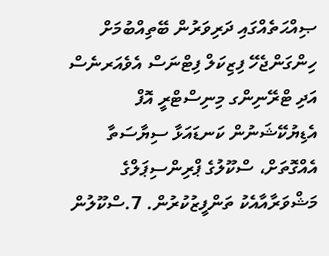ޞިއްޙަތެއްގައި ދަރިވަރުން ބޭތިއްބުމަށް ހިންގަންޖެހޭ ފިޒިކަލް ފިޓްނަސް އެވެއަރނެސް އަދި ޓްރޭނިންގ މިނިސްޓްރީ އޮފް އެޑިޔުކޭޝަނުން ކަނޑައަޅާ ސިޔާސަތާ އެއްގޮތަށް، ސްކޫލުގެ ޕްރިންސިޕަލްގެ މަޝްވަރާއާއެކު ތަންފީޒުކުރުން. 7.ސްކޫލުން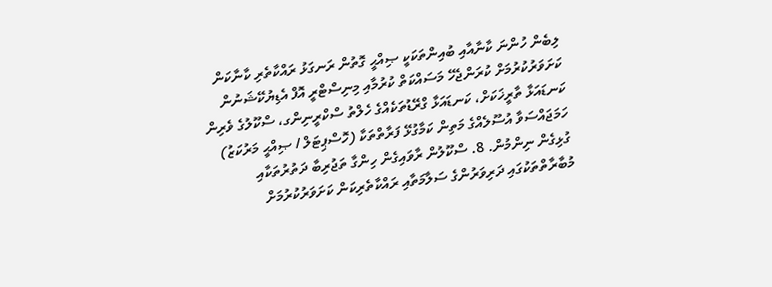ލިބެން ހުންނަ ކާނާއާއި ބުއިންތަކަކީ ޞިއްޙީ ގޮތުން ރަނގަޅު ރައްކާތެރި ކާނާކަން ކަށަވަރުކުރުމަށް ކުރަންޖެހޭ މަސައްކަތް ކުރުމާއި މިނިސްޓްރީ އޮފް އެޑިޔުކޭޝަނުން ކަނޑައަޅާ ތާރީޚަކަށް، ކަނޑައަޅާ ގްރޭޑުތަކެއްގެ ހެލްތު ސްކްރީނިންގ، ސްކޫލުގެ ވެރިން ހަމަޖައްސަވާ އުސޫލެއްގެ މަތިން ކަމާގުޅޭ ފަރާތްތަކާ (ހޮސްޕިޓަލް / ޞިއްޙީ މަރުކަޒު) ގުޅިގެން ނިންމުން. 8. ސްކޫލުން ރާވައިގެން ހިންގާ ތަޖުރިބާ ދަތުރުތަކާއި މުބާރާތްތަކުގައި ދަރިވަރުންގެ ސަލާމަތާއި ރައްކާތެރިކަން ކަށަވަރުކުރުމަށް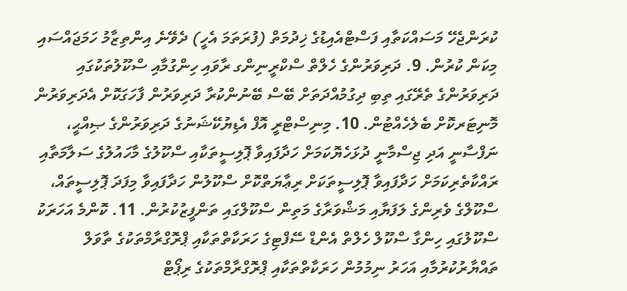ކުރަންޖެހޭ މަސައްކަތާއި ފަސްޓްއެއިޑުގެ ޚިދުމަތް (ފުރަތަމަ އެހީ) ދެވޭނެ އިންތިޒާމު ހަމަޖައްސައި މިކަން ކުރުން. 9. ދަރިވަރުންގެ ހެލްތް ސްކްރީނިންގ ރާވައި ހިންގުމާއި ސްކޫލުތަކުގައި ދަރިވަރުންގެ ތެރޭގައި ތިބި ދިގުމުއްދަތަށް ބޭސް ބޭނުންކުރާ ދަރިވަރުން ފާހަގަކޮށް އެދަރިވަރުން މޮނިޓަރކޮށް ބެލެހެއްޓުން. 10. މިނިސްޓްރީ އޮފް އެޑިޔުކޭޝަނުގެ ދަރިވަރުންގެ ޞިއްޙީ، ނަފްސާނީ އަދި ޖިސްމާނީ ދުޅަހެޔޮކަމަށް ހަދާފައިވާ ޕޮލިސީތަކާއި ސްކޫލުގެ މާހައުލުގެ ސަލާމަތާއި ރައްކާތެރިކަމަށް ހަދާފައިވާ ޕޮލިސީތަކަށް ރިޢާޔަތްކޮށް ސްކޫލުން ހަދާފައިވާ މިފަދަ ޕޮލިސީތައް، ސްކޫލްގެ ވެރިންގެ ލަފަޔާއި މަޝްވަރާގެ މަތިން ސްކޫލްގައި ތަންފީޒުކުރުން. 11. ކޮންމެ އަހަރަކު ސްކޫލުގައި ހިންގާ ސްކޫލް ހެލްތް އެންޑް ސޭފްޓިގެ ހަރަކާތްތަކާއި ޕްރޮގްރާމްތަކުގެ ތާވަލް ތައްޔާރުކުރުމާއި އަހަރު ނިމުމުން ހަރަކާތްތަކާއި ޕްރޮގްރާމްތަކުގެ ރިޕޯޓް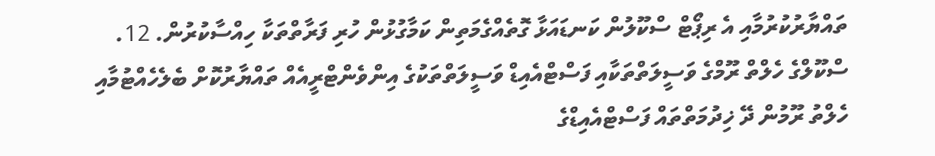ތައްޔާރުކުރުމާއި އެ ރިޕޯޓް ސްކޫލުން ކަނޑައަޅާ ގޮތެއްގެމަތިން ކަމާގުޅުން ހުރި ފަރާތްތަކާ ހިއްސާކުރުން. 12. ސްކޫލްގެ ހެލްތް ރޫމްގެ ވަސީލަތްތަކާއި ފަސްޓްއެއިޑް ވަސީލަތްތަކުގެ އިންވެންޓްރީއެއް ތައްޔާރުކޮށް ބެލެހެއްޓުމާއި ހެލްތު ރޫމުން ދޭ ޚިދުމަތްތައް ފަސްޓްއެއިޑްގެ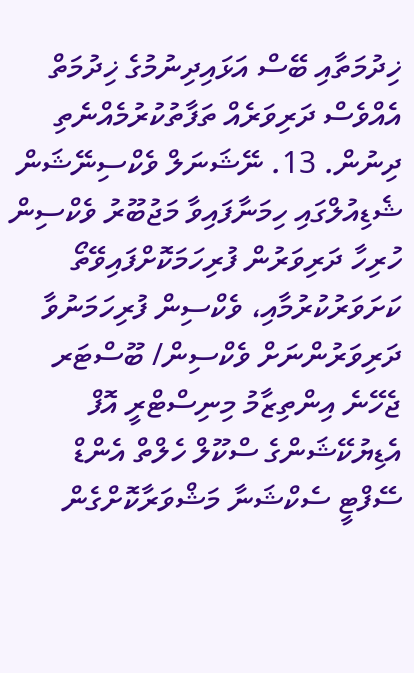ޚިދުމަތާއި ބޭސް އަޅައިދިނުމުގެ ޚިދުމަތް އެއްވެސް ދަރިވަރެއް ތަފާތުކުރުމެއްނެތި ދިނުން. 13. ނޭޝަނަލް ވެކްސިނޭޝަން ޝެޑިއުލްގައި ހިމަނާފައިވާ މަޖުބޫރު ވެކްސިން ހުރިހާ ދަރިވަރުން ފުރިހަމަކޮށްފައިވޭތޯ ކަށަވަރުކުރުމާއި، ވެކްސިން ފުރިހަމަނުވާ ދަރިވަރުންނަށް ވެކްސިން/ ބޫސްޓަރ ޖެހޭނެ އިންތިޒާމު މިނިސްޓްރީ އޮފް އެޑިޔުކޭޝަންގެ ސްކޫލް ހެލްތް އެންޑް ސޭފްޓީ ސެކްޝަނާ މަޝްވަރާކޮށްގެން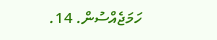ހަމަޖެއްސުން. 14.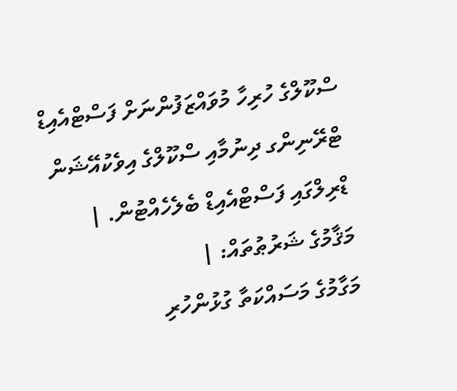ސްކޫލްގެ ހުރިހާ މުވައްޒަފުންނަށް ފަސްޓްއެއިޑް ޓްރޭނިންގ ދިނުމާއި ސްކޫލްގެ އިވެކުއޭޝަން ޑްރިލްގައި ފަސްޓްއެއިޑް ބެލެހެއްޓުން. |
މަޤާމުގެ ޝަރުޠުތައް: |
މަގާމުގެ މަސައްކަތާ ގުޅުންހުރި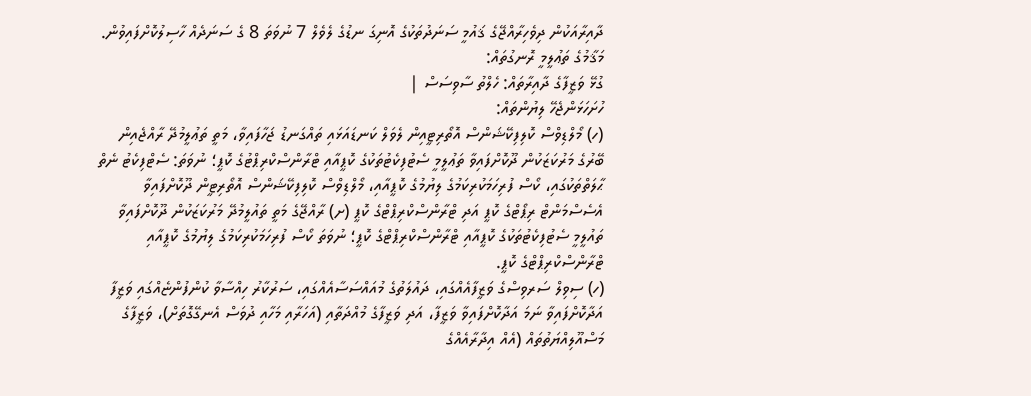ދާއިރާއަކުން ދިވެހިރާއްޖޭގެ ޤައުމީ ސަނަދުތަކުގެ އޮނިގަ ނޑުގެ ލެވެލް 7 ނުވަތަ 8 ގެ ސަނަދެއް ހާސިލުކޮށްފައިވުން.
މަޤާމުގެ ތަޢުލީމީ ރޮނގުތައް:
ގުޅޭ ވަޒީފާގެ ދާއިރާތައް: ހެލްތު ސާވިސަސް |
ހުށަހަޅަންޖެހޭ ލިޔުންތައް:
(ހ) މޯލްޑިވްސް ކޮލިފިކޭޝަންސް އޮތޯރިޓީއިން ލެވަލް ކަނޑައަޅައި ތައްގަނޑު ޖަހާފައިވާ، މަތީ ތަޢުލީމުދޭ ރާއްޖެއިން ބޭރުގެ މަރުކަޒަކުން ދޫކޮށްފައިވާ ތަޢުލީމީ ސެޓުފިކެޓުތަކުގެ ކޮޕީއާއި ޓްރާންސްކްރިޕްޓުގެ ކޮޕީ؛ ނުވަތަ: ސެޓްފިކެޓު ނެތް ޙާލަތްތަކުގައި، ކޯސް ފުރިހަމަކުރިކަމުގެ ލިޔުމުގެ ކޮޕީއާއި، މޯލްޑިވްސް ކޮލިފިކޭޝަންސް އޮތޯރިޓީން ދޫކޮށްފައިވާ އެސެސްމަންޓް ރިޕޯޓްގެ ކޮޕީ އަދި ޓްރާންސްކްރިޕްޓްގެ ކޮޕީ (ށ) ރާއްޖޭގެ މަތީ ތައުލީމުދޭ މަރުކަޒަކުން ދޫކޮށްފައިވާ ތައުލީމީ ސެޓުފިކެޓުތަކުގެ ކޮޕީއާއި ޓްރާންސްކްރިޕްޓްގެ ކޮޕީ؛ ނުވަތަ ކޯސް ފުރިހަމަކުރިކަމުގެ ލިޔުމުގެ ކޮޕީއާއި ޓްރާންސްކްރިޕްޓްގެ ކޮޕީ.
(ހ) ސިވިލް ސަރވިސްގެ ވަޒީފާއެއްގައި، ދައުލަތުގެ މުއައްސަސާއެއްގައި، ސަރުކާރު ހިއްސާވާ ކުންފުންޏެއްގައި ވަޒީފާ އަދާކޮށްފައިވާ ނަމަ އަދާކޮށްފައިވާ ވަޒީފާ، އަދި ވަޒީފާގެ މުއްދަތާއި (އަހަރާއި މަހާއި ދުވަސް އެނގޭގޮތަށް)، ވަޒީފާގެ މަސްއޫލިއްޔަތުތައް (އެއް އިދާރާއެއްގެ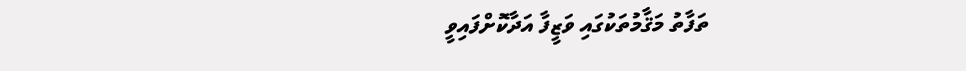ތަފާތު މަޤާމުތަކުގައި ވަޒީފާ އަދާކޮށްފައިވީ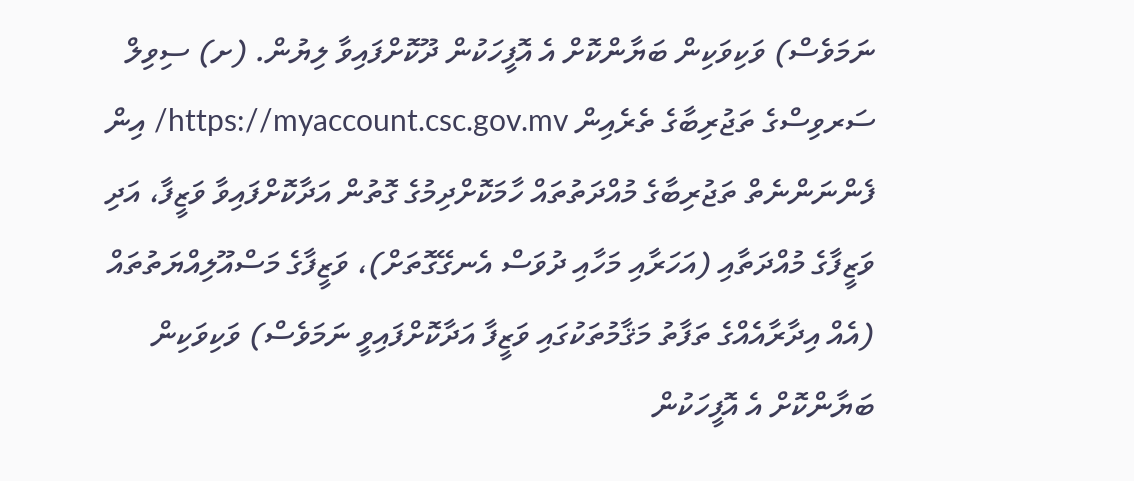ނަމަވެސް) ވަކިވަކިން ބަޔާންކޮށް އެ އޮފީހަކުން ދޫކޮށްފައިވާ ލިޔުން. (ށ) ސިވިލް ސަރވިސްގެ ތަޖުރިބާގެ ތެރެއިން https://myaccount.csc.gov.mv/ އިން ފެންނަންނެތް ތަޖުރިބާގެ މުއްދަތުތައް ހާމަކޮށްދިމުގެ ގޮތުން އަދާކޮށްފައިވާ ވަޒީފާ، އަދި ވަޒީފާގެ މުއްދަތާއި (އަހަރާއި މަހާއި ދުވަސް އެނގޭގޮތަށް)، ވަޒީފާގެ މަސްއޫލިއްޔަތުތައް (އެއް އިދާރާއެއްގެ ތަފާތު މަޤާމުތަކުގައި ވަޒީފާ އަދާކޮށްފައިވީ ނަމަވެސް) ވަކިވަކިން ބަޔާންކޮށް އެ އޮފީހަކުން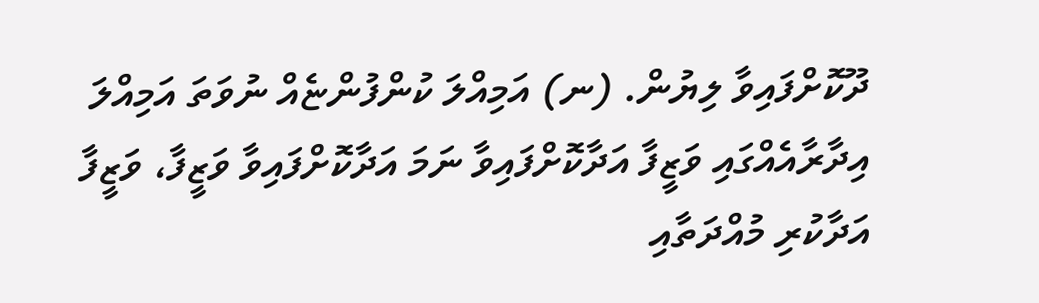ދޫކޮށްފައިވާ ލިޔުން. (ނ) އަމިއްލަ ކުންފުންޏެއް ނުވަތަ އަމިއްލަ އިދާރާއެއްގައި ވަޒީފާ އަދާކޮށްފައިވާ ނަމަ އަދާކޮށްފައިވާ ވަޒީފާ، ވަޒީފާ އަދާކުރި މުއްދަތާއި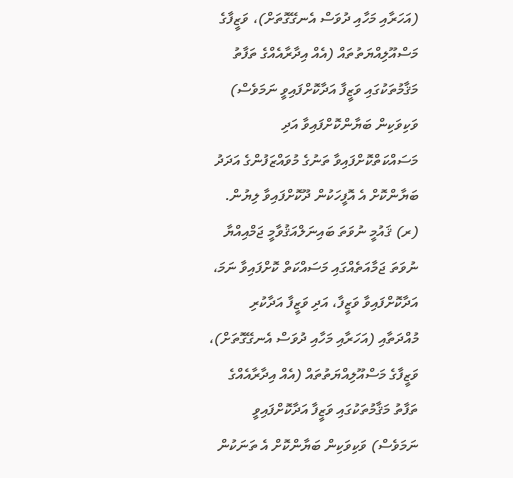(އަހަރާއި މަހާއި ދުވަސް އެނގޭގޮތަށް)، ވަޒީފާގެ މަސްއޫލިއްޔަތުތައް (އެއް އިދާރާއެއްގެ ތަފާތު މަޤާމުތަކުގައި ވަޒީފާ އަދާކޮށްފައިވީ ނަމަވެސް) ވަކިވަކިން ބަޔާންކޮށްފައިވާ އަދި މަސައްކަތްކޮށްފައިވާ ތަނުގެ މުވައްޒަފުންގެ އަދަދު ބަޔާންކޮށް އެ އޮފީހަކުން ދޫކޮށްފައިވާ ލިޔުން. (ރ) ޤައުމީ ނުވަތަ ބައިނަލްއަޤުވާމީ ޖަމްއިއްޔާ ނުވަތަ ޖަމާއަތެއްގައި މަސައްކަތް ކޮށްފައިވާ ނަމަ، އަދާކޮށްފައިވާ ވަޒީފާ، އަދި ވަޒީފާ އަދާކުރި މުއްދަތާއި (އަހަރާއި މަހާއި ދުވަސް އެނގޭގޮތަށް)، ވަޒީފާގެ މަސްއޫލިއްޔަތުތައް (އެއް އިދާރާއެއްގެ ތަފާތު މަޤާމުތަކުގައި ވަޒީފާ އަދާކޮށްފައިވީ ނަމަވެސް) ވަކިވަކިން ބަޔާންކޮށް އެ ތަނަކުން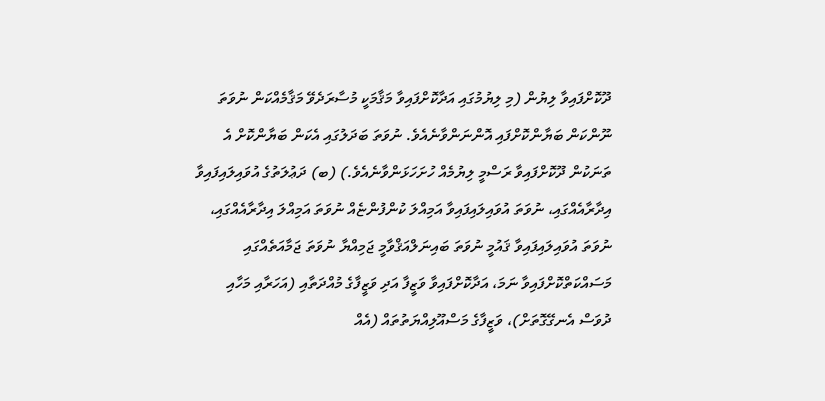ދޫކޮށްފައިވާ ލިޔުން (މި ލިޔުމުގައި އަދާކޮށްފައިވާ މަޤާމަކީ މުސާރަދެވޭ މަޤާމެއްކަން ނުވަތަ ނޫންކަން ބަޔާންކޮށްފައި އޮންނަންވާނެއެވެ. ނުވަތަ ބަދަލުގައި އެކަން ބަޔާންކޮށް އެ ތަނަކުން ދޫކޮށްފައިވާ ރަސްމީ ލިޔުމެއް ހުށަހަޅަންވާނެއެވެ.) (ބ) ދަޢުލަތުގެ އުވައިލައިފައިވާ އިދާރާއެއްގައި، ނުވަތަ އުވައިލައިފައިވާ އަމިއްލަ ކުންފުންޏެއް ނުވަތަ އަމިއްލަ އިދާރާއެއްގައި، ނުވަތަ އުވައިލައިފައިވާ ޤައުމީ ނުވަތަ ބައިނަލްއަޤްވާމީ ޖަމިއްޔާ ނުވަތަ ޖަމާއަތެއްގައި މަސައްކަތްކޮށްފައިވާ ނަމަ، އަދާކޮށްފައިވާ ވަޒީފާ އަދި ވަޒީފާގެ މުއްދަތާއި (އަހަރާއި މަހާއި ދުވަސް އެނގޭގޮތަށް)، ވަޒީފާގެ މަސްއޫލިއްޔަތުތައް (އެއް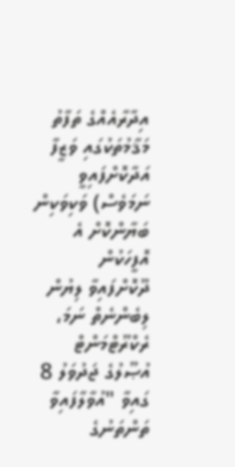އިދާރާއެއްގެ ތަފާތު މަޤާމުތަކުގައި ވަޒީފާ އަދާކޮށްފައިވީ ނަމަވެސް) ވަކިވަކިން ބަޔާންކޮށް އެ އޮފީހަކުން ދޫކޮށްފައިވާ ލިޔުން ލިބެންނެތް ނަމަ، ރެކްރޫޓްމަންޓް އުޞޫލުގެ ޖަދުވަލު 8 ގައިވާ "އުވާލާފައިވާ ތަންތަނުގެ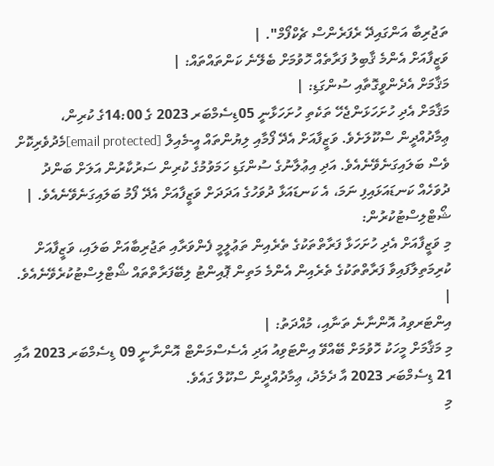ތަޖުރިބާ އަންގައިދޭ ރެފަރެންސް ޗެކްފޯމް". |
ވަޒީފާއަށް އެންމެ ޤާބިލު ފަރާތެއް ހޮވުމަށް ބެލޭނެ ކަންތައްތައް: |
މަޤާމަށް އެދެންވީގޮތާއި ސުންގަޑި: |
މަޤާމަށް އެދި ހުށަހަޅަންޖެހޭ ތަކެތި ހުށަހަޅާނީ 05ޑިސެމްބަރ 2023 ގެ 14:00ގެ ކުރިން، ޢިމާދުއްދީން ސްކޫލަށެވެ. ވަޒީފާއަށް އެދޭ ފޯމާއި ލިޔުންތައް އީ-މެއިލް [email protected]މެދުވެރިކޮށް ވެސް ބަލައިގަނެވޭނެއެވެ. އަދި އިޢުލާނުގެ ސުންގަޑި ހަމަވުމުގެ ކުރިން ސަރުކާރުން އަލަށް ބަންދު ދުވަހެއް ކަނޑައަޅައިފި ނަމަ، އެ ކަނޑައަޅާ ދުވަހުގެ އަދަދަށް ވަޒީފާއަށް އެދޭ ފޯމު ބަލައިގަނެވޭނެއެވެ. |
ޝޯޓްލިސްޓުކުރުން:
މި ވަޒީފާއަށް އެދި ހުށަހަޅާ ފަރާތްތަކުގެ ތެރެއިން ތަޢުލީމީ ފެންވަރާއި ތަޖުރިބާއަށް ބަލައި، ވަޒީފާއަށް ކުރިމަތިލާފައިވާ ފަރާތްތަކުގެ ތެރެއިން އެންމެ މަތިން ޕޮއިންޓު ލިބޭފަރާތްތައް ޝޯޓްލިސްޓުކުރެވޭނެއެވެ. |
އިންޓަރވިއު އޮންނާނެ ތަނާއި، މުއްދަތު: |
މި މަޤާމަށް މީހަކު ހޮވުމަށް ބޭއްވޭ އިންޓަވިއު އަދި އެސެސްމަންޓް އޮންނާނީ 09 ޑިސެމްބަރ 2023 އާއި 21 ޑިސެމްބަރ 2023 އާ ދެމެދު، ޢިމާދުއްދީން ސްކޫލް ގައެވެ.
މި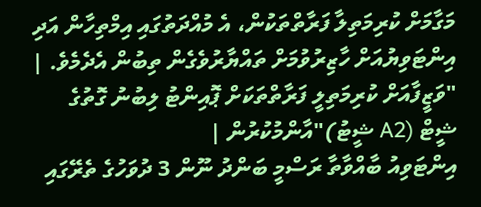މަގާމަށް ކުރިމަތިލާ ފަރާތްތަކުން، އެ މުއްދަތުގައި އިމްތިހާން އަދި އިންޓަވިޔުއަށް ހާޒިރުވުމަށް ތައްޔާރުވެގެން ތިބުން އެދެމެވެ. |
"ވަޒީފާއަށް ކުރިމަތިލީ ފަރާތްތަކަށް ޕޮއިންޓު ލިބުނު ގޮތުގެ ޝީޓް (A2 ޝީޓު)"އާންމުކުރުން |
އިންޓަވިއު ބާއްވާތާ ރަސްމީ ބަންދު ނޫން 3 ދުވަހުގެ ތެރޭގައި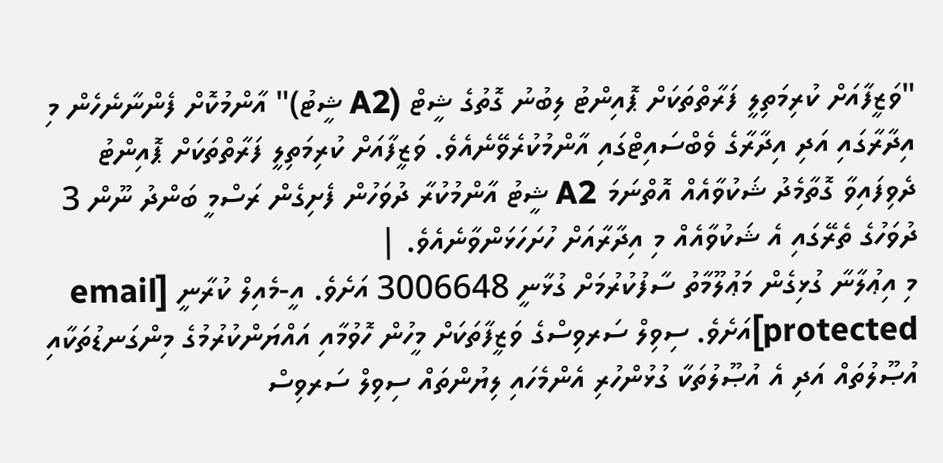"ވަޒީފާއަށް ކުރިމަތިލީ ފަރާތްތަކަށް ޕޮއިންޓު ލިބުނު ގޮތުގެ ޝީޓް (A2 ޝީޓު)" އާންމުކޮށް ފެންނާނެހެން މި އިދާރާގައި އަދި އިދާރާގެ ވެބްސައިޓްގައި އާންމުކުރެވޭނެއެވެ. ވަޒީފާއަށް ކުރިމަތިލީ ފަރާތްތަކަށް ޕޮއިންޓު ދެވިފައިވާ ގޮތާމެދު ޝަކުވާއެއް އޮތްނަމަ A2 ޝީޓު އާންމުކުރާ ދުވަހުން ފެށިގެން ރަސްމީ ބަންދު ނޫން 3 ދުވަހުގެ ތެރޭގައި އެ ޝަކުވާއެއް މި އިދާރާއަށް ހުށަހަޅަންވާނެއެވެ. |
މި އިޢުލާނާ ގުޅިގެން މަޢުލޫމާތު ސާފުކުރުމަށް ގުޅާނީ 3006648 އަށެވެ. އީ-މެއިލް ކުރާނީ [email protected]އަށެވެ. ސިވިލް ސަރވިސްގެ ވަޒީފާތަކަށް މީހުން ހޮވުމާއި އައްޔަންކުރުމުގެ މިންގަނޑުތަކާއި އުޞޫލުތައް އަދި އެ އުޞޫލުތަކާ ގުޅުންހުރި އެންމެހައި ލިޔުންތައް ސިވިލް ސަރވިސް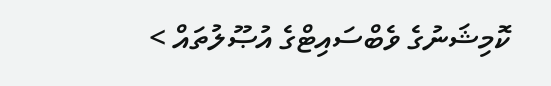ކޮމިޝަނުގެ ވެބްސައިޓްގެ އުޞޫލުތައް >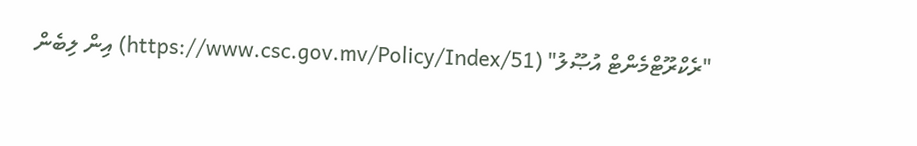"ރެކްރޫޓްމެންޓް އުޞޫލު" (https://www.csc.gov.mv/Policy/Index/51) އިން ލިބެން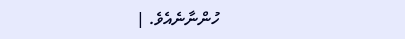ހުންނާނެއެވެ. |